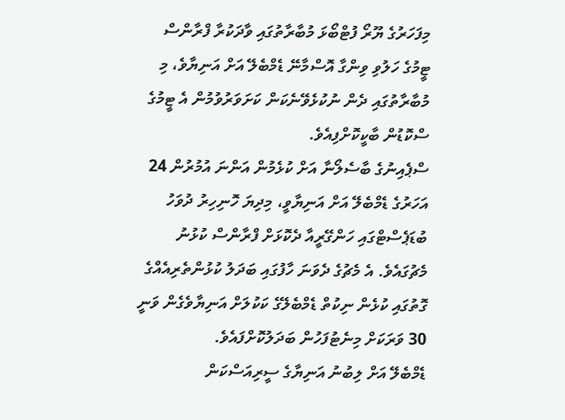މިފަހަރުގެ ޔޫރޯ ފުޓްބޯޅަ މުބާރާތުގައި ވާދަކުރާ ފްރާންސް ޓީމުގެ ހަލުވި ވިންގާ އޮސްމާނޭ ޑެމްބެލޭ އަށް އަނިޔާވެ، މި މުބާރާތުގައި ދެން ނުކުޅެވޭނެކަން ކަށަވަރުވުމުން އެ ޓީމުގެ ސްކޮޑުން ބާކީކޮށްފިއެވެ.
ސްޕެއިނުގެ ބާސެލޯނާ އަށް ކުޅެމުން އަންނަ އުމުރުން 24 އަހަރުގެ ޑެމްބެލޭ އަށް އަނިޔާވީ، މިދިޔަ ހޮނިހިރު ދުވަހު ބުޑަޕެސްޓްގައި ހަންގޭރީއާ ދެކޮޅަށް ފްރާންސް ކުޅުނު މެޗުގައެވެ. އެ މެޗުގެ ދެވަނަ ހާފުގައި ބަދަލު ކުޅުންތެރިއެއްގެ ގޮތުގައި ކުޅެން ނިކުތް ޑެމްބެލޭގެ ކަކުލަށް އަނިޔާވެގެން ވަނީ 30 ވަރަކަށް މިނެޓުފަހުން ބަދަލުކޮށްފައެވެ.
ޑެމްބެލޭ އަށް ލިބުނު އަނިޔާގެ ސީރިއަސްކަން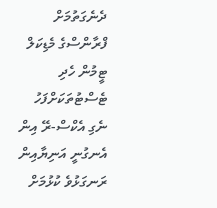ދެނެގަތުމަށް ފްރާންސްގެ މެޑިކަލް ޓީމުން ހެދި ޓެސްޓުތަކަށްފަހު ނެގި އެކްސް-ރޭ އިން އެނގުނީ އަނިޔާއިން ރަނގަޅުވެ ކުޅުމަށް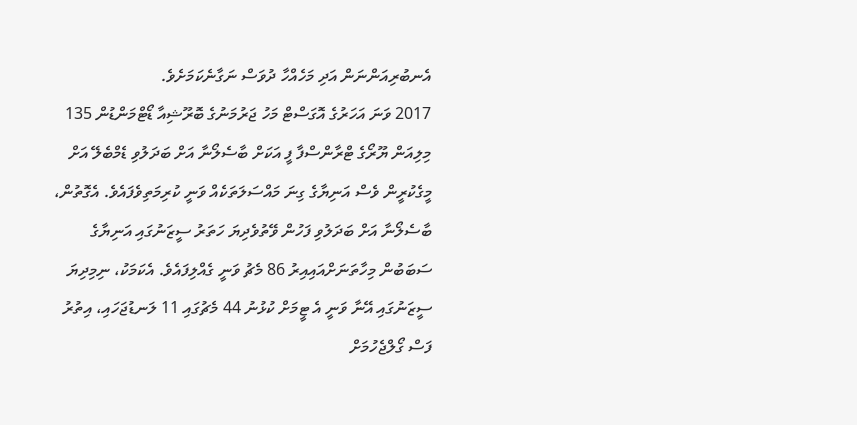އެނބުރިއަންނަން އަދި މަހެއްހާ ދުވަސް ނަގާނެކަމަށެވެ.
2017 ވަނަ އަހަރުގެ އޮގަސްޓް މަހު ޖަރުމަނުގެ ބޮރޫޝިއާ ޑޯޓްމަންޑުން 135 މިލިއަން ޔޫރޯގެ ޓްރާންސްފާ ފީ އަކަށް ބާސެލޯނާ އަށް ބަދަލުވި ޑެމްބެލޭ އަށް މީގެކުރީން ވެސް އަނިޔާގެ ގިނަ މައްސަލަތަކެއް ވަނީ ކުރިމަތިވެފައެވެ. އެގޮތުން، ބާސެލޯނާ އަށް ބަދަލުވި ފަހުން ވޭތުވެދިޔަ ހަތަރު ސީޒަނުގައި އަނިޔާގެ ސަބަބުން މިހާތަނަށްއައިއިރު 86 މެޗު ވަނީ ގެއްލިފައެވެ. އެކަމަކު، ނިމިދިޔަ ސީޒަނުގައި އޭނާ ވަނީ އެ ޓީމަށް ކުޅުނު 44 މެޗުގައި 11 ލަނޑުޖަހައި، އިތުރު ފަސް ގޯލްޖެހުމަށް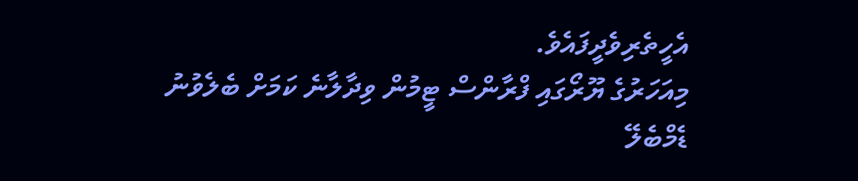އެހީތެރިވެދީފައެވެ.
މިއަހަރުގެ ޔޫރޯގައި ފްރާންސް ޓީމުން ވިދާލާނެ ކަމަށް ބެލެވުނު ޑެމްބެލޭ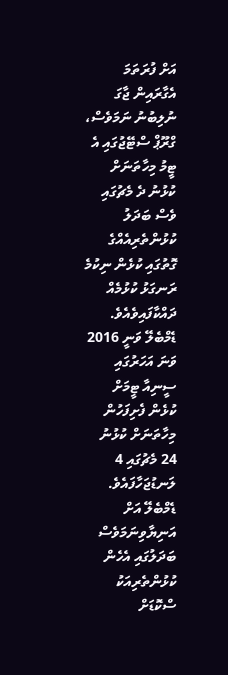އަށް ފުރަތަމަ އެގާރައިން ޖާގަ ނުލިބުނު ނަމަވެސް، ގްރޫޕް ސްޓޭޖުގައި އެ ޓީމު މިހާތަނަށް ކުޅުނު ދެ މެޗުގައި ވެސް ބަދަލު ކުޅުންތެރިއެއްގެ ގޮތުގައި ކުޅެން ނިކުމެ ރަނގަޅު ކުޅުމެއް ދައްކާފައިވެއެވެ. ޑެމްބެލޭ ވަނީ 2016 ވަނަ އަހަރުގައި ސީނިއާ ޓީމަށް ކުޅެން ފެށިފަހުން މިހާތަނަށް ކުޅުނު 24 މެޗުގައި 4 ލަނޑުޖަހާފައެވެ.
ޑެމްބެލޭ އަށް އަނިޔާވިނަމަވެސް ބަދަލުގައި އެހެން ކުޅުންތެރިއަކު ސްކޮޑަށް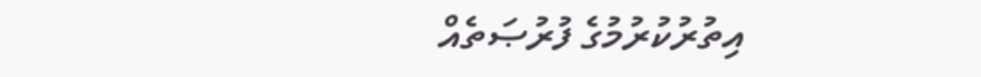އިތުރުކުރުމުގެ ފުރުޞަތެއް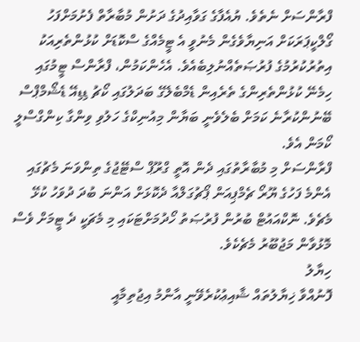ފްރާންސަށް ނެތެވެ. ޔުއެފާގެ ގަވާއިދުގެ ދަށުން މުބާރާތް ފެށުމަށްފަހު ގޯލްކީޕަރަކަށް އަނިޔާވެގެން މެނުވީ އެ ޓީމެއްގެ ސްކޮޑަށް ކުޅުންތެރިއަކު އިތުރުކުރުމުގެ ފުރުޞަތެއްނުލިބެއެވެ. އެހެންކަމުން، ފްރާންސް ޓީމުގައި ހިމެނޭ ކުޅުންތެރިންގެ ތެރެއިން ޑެމްބެލޭގެ ބަދަލުގައި ކޯޗު ޑިޑިއޭ ޑެޝޯމްޕްސް ބޭނުންކުރާނެ ކަމަށް ބެލެވެނީ ބަޔާން މިއުނިކްގެ ހަލުވި ވިންގާ ކިންގްސްލީ ކޯމަން އެވެ.
ފްރާންސަށް މި މުބާރާތުގައި ދެން އޮތީ ގްރޫޕް ސްޓޭޖުގެ ތިންވަނަ މެޗުގައި އެންމެ ފަހުގެ ޔޫރޯ ޗެމްޕިއަން ޕޯޗުގަލްއާ ދެކޮޅަށް އަންނަ ބުދަ ދުވަހު ކުޅޭ މެޗެވެ. ނޮކްއައުޓް ބުރުން ފުރުޞަތު ހޯދުމަށްޓަކައި މި މެޗަކީ ދެ ޓީމަށް ވެސް މޮޅުވާން މަޖުބޫރު މެޗެކެވެ.
ހިޔާލު
ފޮނުއްވާ ޚިޔާލުތައް ޝާއިޢުކުރެވޭނީ އާންމު އިޖުތިމާއީ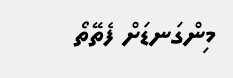މިންގަނޑަށް ފެތޭތޯ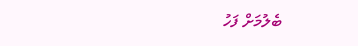ބެލުމަށް ފަހު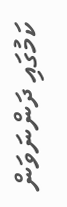ކަމުގައި ދަންނަވަން